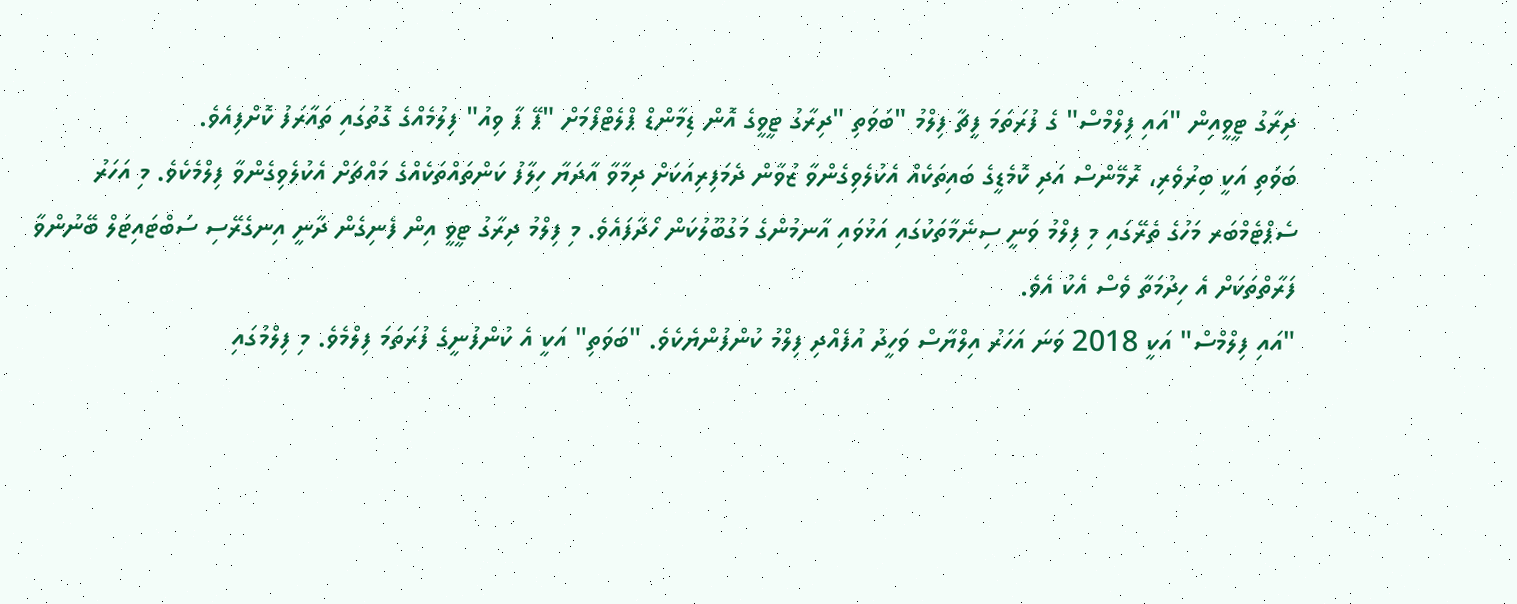ދިރާގު ޓީވީއިން "އައި ފިލްމްސް" ގެ ފުރަތަމަ ފީޗާ ފިލްމު "ބަވަތި "ދިރާގު ޓީވީގެ އޮން ޑިމާންޑް ޕްލެޓްފޯމަށް "ޕޭ ޕާ ވިއު" ފިލުމެއްގެ ގޮތުގައި ތައާރަފު ކޮށްފިއެވެ.
ބަވަތި އަކީ ބިރުވެރި، ރޮމޭންސް އަދި ކޮމެޑީގެ ބައިތަކެއް އެކުލެވިގެންވާ ޒުވާން ދެމަފިރިއަކަށް ދިމާވާ އާދަޔާ ހިލާފު ކަންތައްތަކެއްގެ މައްޗަށް އެކުލެވިގެންވާ ފިލްމެކެވެ. މި އަހަރު ސެޕްޓެމްބަރ މަހުގެ ތެރޭގައި މި ފިލްމު ވަނީ ސިނެމާތަކުގައި އަޅުވައި އާނމުންގެ މަގުބޫލުކަން ހޯދާފައެވެ. މި ފިލްމު ދިރާގު ޓީވީ އިން ފެނިގެން ދާނީ އިނގެރޭސި ސަބްޓައިޓަލް ބޭނުންވާ ފަރާތްތަކަށް އެ ހިދުމަތާ ވެސް އެކު އެވެ.
"އައި ފިލްމްސް" އަކީ 2018 ވަނަ އަހަރު އިލްޔާސް ވަހީދު އުފެއްދި ފިލްމު ކުންފުންޔެކެވެ. "ބަވަތި" އަކީ އެ ކުންފުނީގެ ފުރަތަމަ ފިލްމެވެ. މި ފިލްމުގައި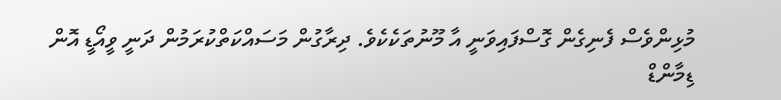މުޅިންވެސް ފެނިގެން ގޮސްފައިވަނީ އާ މޫނުތަކެކެވެ. ދިރާގުން މަސައްކަތްކުރަމުން ދަނީ ވީއޯޑީ އޮން ޑިމާންޑް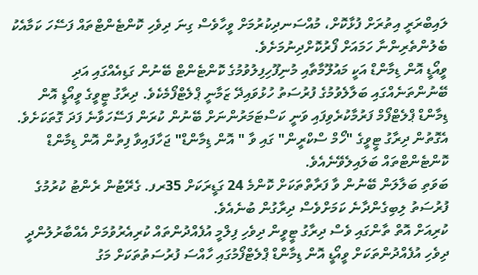ލައިބްރަރީ އިތުރަށް ފުޅާކޮށް، މުއްސަނދިކުރުމަށް ވީހާވެސް ގިނަ ދިވެހި ކޮންޓެންޓްތައް ފަސޭހަ ކަމާއެކު ބެލުންތެރިންނާ ހަމައަށް ފޯރުކޮށްދިނުމަށެވެ.
ވީއޯޑީ އޮން ޑިމާންޑް އަކީ މައުލޫމާތާއި މުނިފޫހިފިލުވުމުގެ ކޮންޓެންޓް ބޭނުން ގަޑިއެއްގައި އަދި ބޭނުންތަނެއްގައި ބަލާލެވުމުގެ ފުރުސަތު ހުޅުވައިދޭ ޒަމާނީ ޕްލެޓްފޯމެކެވެ. ދިރާގު ޓީވީގެ ވީއޯޑީ އޮން ޑިމާންޑް ޕްލެޓްފޯމް ފަރުމާކުރެވިފައި ވަނީ ކަސްޓަމަރުންނަށް ބޭނުން ކުރަން ފަސޭހަވާނެ ފަދަ ގޮތަކަށެވެ. އެގޮތުން ދިރާގު ޓީވީގެ "ހޯމް ސްކްރީން" ގައި ވާ " އޮން ޑިމާންޑް" ޖަހާފައިވާ ފިތުން އޮން ޑިމާންޑް ކޮންޓެންޓްތައް ބަލައިލެވޭނެއެވެ.
ބަވަތި ބަލާލަން ބޭނުން ވާ ފަރާތްތަކަށް ކޮންމެ 24 ގަޑީރަކަށް 35ރފ. ގެރޭޓުން ރެންޓު ކުރުމުގެ ފުރުސަތު ލިބިގެންދާނެ ކަމަށްވެސް ދިރާގުން ބުނެއެވެ.
ކުރިއަށް އޮތް ތާންގައި ވެސް ދިރާގު ޓީވީން ދިވެހި ފިލްމީ އުފެއްދުންތައް ކުރިއެރުވުމަށް އެއްބާރުލުންދީ ދިވެހި އުފެއްދުންތަކަށް ވީއޯޑީ އޮން ޑިމާންޑް ޕްލެޓްފޯމުގައި ހާއްސަ ފުރުސަތުތަކަށް މަގު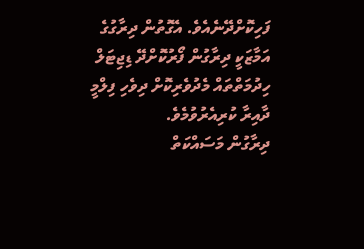ފަހިކޮށްދޭނެއެވެ. އެގޮތުން ދިރާގުގެ އަމާޒަކީ ދިރާގުން ފޯރުކޮށްދޭ ޑިޖިޓަލް ހިދުމަތްތައް މެދުވެރިކޮށް ދިވެހި ފިލްމީ ދާއިރާ ކުރިއެރުވުމެވެ.
ދިރާގުން މަސައްކަތް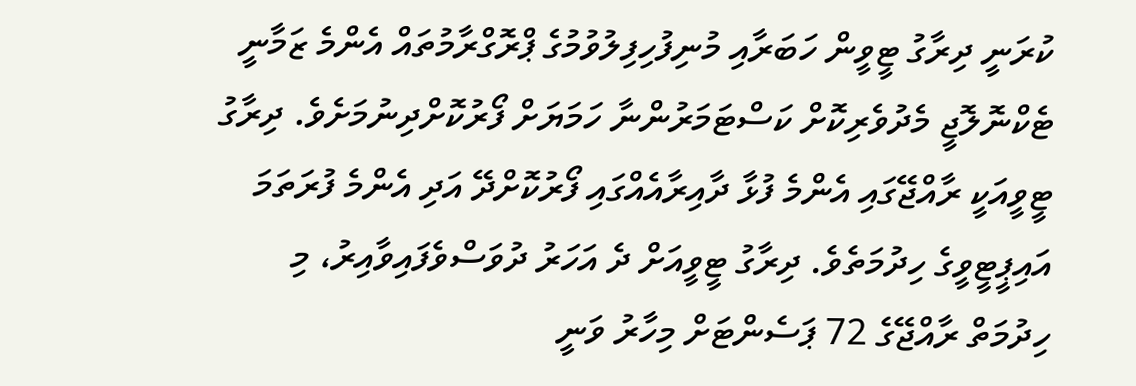ކުރަނީ ދިރާގު ޓީވީން ހަބަރާއި މުނިފުހިފިލުވުމުގެ ޕްރޮގްރާމުތައް އެންމެ ޒަމާނީ ޓެކްނޮލޮޖީ މެދުވެރިކޮށް ކަސްޓަމަރުންނާ ހަމަޔަށް ފޯރުކޮށްދިނުމަށެވެ. ދިރާގު ޓީވީއަކީ ރާއްޖޭގައި އެންމެ ފުޅާ ދާއިރާއެއްގައި ފޯރުކޮށްދޭ އަދި އެންމެ ފުރަތަމަ އައިޕީޓީވީގެ ހިދުމަތެވެ. ދިރާގު ޓީވީއަށް ދެ އަހަރު ދުވަސްވެފައިވާއިރު، މި ހިދުމަތް ރާއްޖޭގެ 72 ޕަސެންޓަށް މިހާރު ވަނީ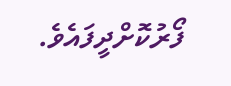ފޯރުކޮށްދީފައެވެ.